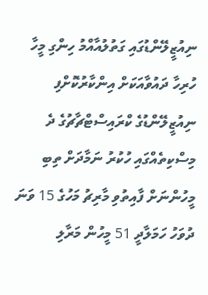ނިއުޒީލޭންޑުގައި ގަތުލުއާއްމު ހިންގި މީހާ ހުރިހާ ދައުވާއަކަށް އިންކާރުކޮށްފި
ނިއުޒީލޭންޑުގެ ކްރައިސްޓްޗާޗުގެ ދެ މިސްކިތެއްގައި ހުކުރު ނަމާދަށް ތިބި މީހުންނަށް ފާއިތުވި މާރިޗު މަހުގެ 15 ވަނަ ދުވަހު ހަމަލާދީ 51 މީހުން މަރާލި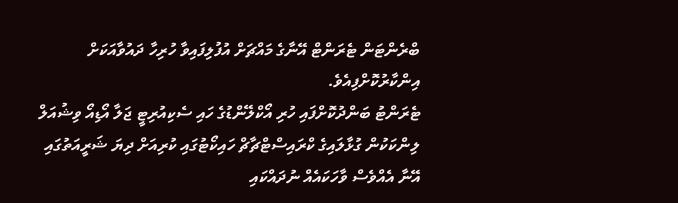ބްރެންޓަން ޓެރަންޓް އޭނާގެ މައްޗަށް އުފުލިފައިވާ ހުރިހާ ދައުވާއަކަށް އިންކާރުކޮށްފިއެވެ.
ޓެރަންޓު ބަންދުކޮށްފައި ހުރި އޯކްލޭންޑުގެ ހައި ސެކިއުރިޓީ ޖަލާ އޯޑިއޯ ވިޝުއަލް ލިންކަކުން ގުޅާލައިގެ ކްރައިސްޓްޗާޗް ހައިކޯޓުގައި ކުރިއަށް ދިޔަ ޝަރީއަތުގައި އޭނާ އެއްވެސް ވާހަކައެއް ނުދައްކައި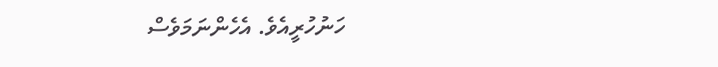ހަނުހުރީއެވެ. އެހެންނަމަވެސް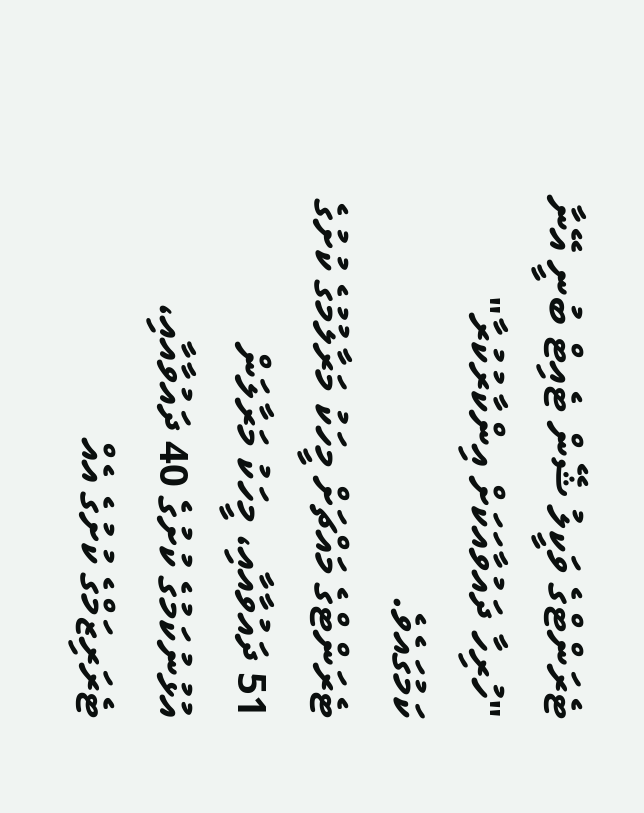ޓެރަންޓްގެ ވަކީލު ޝޭން ޓެއިޓް ބުނީ އޭނާ "ހުރިހާ ދައުވާއަކަށް އިންކާރުކުރާ" ކަމުގައެވެ.
ޓެރަންޓްގެ މައްޗަށް މީހަކު މަރާލުމުގެ ކުށުގެ 51 ދައުވާއާއި، މީހަކު މަރާލަން އުޅުނުކަމުގެ ކުށުގެ 40 ދައުވާއާއި، ޓެރަރިޒަމްގެ ކުށުގެ އެއް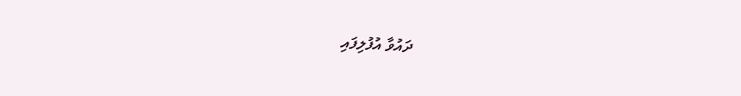ދައުވާ އުފުލިފައި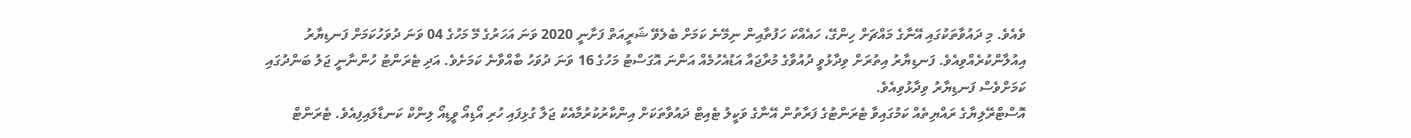ވެއެވެ. މި ދައުވާތަކުގައި އޭނާގެ މައްޗަށް ހިންގޭ، ހައެއްކަ ހަފުތާއިން ނިމޭނެ ކަމަށް ބެލެވޭ ޝަރީއަތް ފަށާނީ 2020 ވަނަ އަހަރުގެ މޭ މަހުގެ 04 ވަނަ ދުވަހުކަމަށް ފަނޑިޔާރު އިއުލާންކުރެއްވިއެވެ. ފަނޑިޔާރު އިތުރަށް ވިދާޅުވީ ދުއުވާގެ މުރާޖައާ އަޑުއެހުމެއް އަންނަ އޮގަސްޓު މަހުގެ 16 ވަނަ ދުވަހު ބާއްވާނެ ކަމަށެވެ. އަދި ޓެރަންޓު ހުންނާނީ ޖަލު ބަންދުގައި ކަމަށްވެސް ފަނޑިޔާރު ވިދާޅުވިއެވެ.
އޮސްޓްރޭލިޔާގެ ރައްޔިތެއް ކަމުގައިވާ ޓެރަންޓުގެ ފަރާތުން އޭނާގެ ވަކީލު ޓެއިޓް ދައުވާތަކަށް އިންކާރުކުރުމާއެކު ޖަލާ ގުޅިފައި ހުރި އޯޑިއޯ ވީޑިއޯ ލިންކް ކަނޑާލައިފިއެވެ. ޓެރަންޓް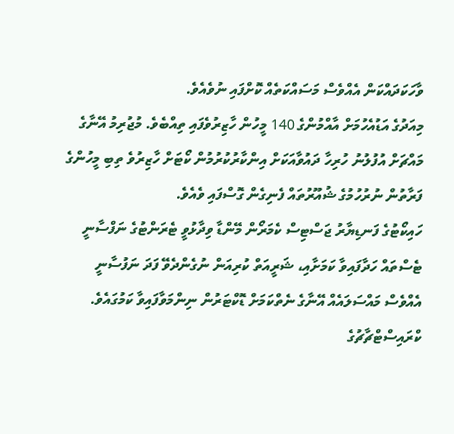ވާހަކަދައްކަން އެއްވެސް މަސައްކަތެއް ކޮށްފައި ނުވެއެވެ.
މިއަދުގެ އަޑުއެހުމަށް އާއްމުންގެ 140 މީހުން ހާޒިރުވެފައި ތިއްބެވެ. މުޖުރިމު އޭނާގެ މައްޗަށް އުފުލުނު ހުރިހާ ދައުވާއަކަށް އިންކާރުކުރުމުން ކޯޓަށް ހާޒިރުވެ ތިބި މީހުންގެ ފަރާތުން ނުރުހުމުގެ ޝުއޫރުތައް ފެނިގެން ގޮސްފައި ވެއެވެ.
ހައިކޯޓުގެ ފަނޑިޔާރު ޖަސްޓިސް ކެމަރޯން މޭންޑާ ވިދާޅުވީ ޓެރަންޓުގެ ނަފްސާނީ ޓެސްތައް ހަދާފައިވާ ކަމަށާއި، ޝަރީއަތް ކުރިއަން ނުގެންދެވޭ ފަދަ ނަފުސާނީ އެއްވެސް މައްސަލައެއް އޭނާގެ ނެތްކަމަށް ޑޮކްޓަރުން ނިންމަވާފައިވާ ކަމުގައެވެ.
ކްރައިސްޓްޗާޗުގެ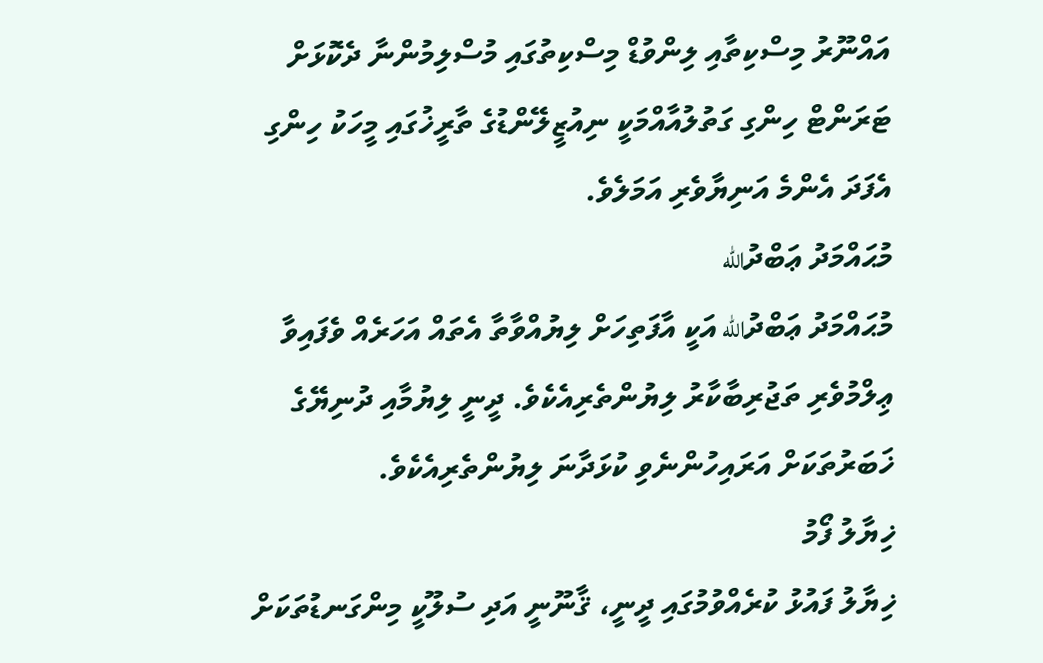އައްނޫރު މިސްކިތާއި ލިންވުޑް މިސްކިތުގައި މުސްލިމުންނާ ދެކޮޅަށް ޓަރަންޓް ހިންގި ގަތުލުއާއްމަކީ ނިއުޒީލޭންޑުގެ ތާރީޚުގައި މީހަކު ހިންގި އެފަދަ އެންމެ އަނިޔާވެރި އަމަލެވެ.
މުޙައްމަދު ޢަބްދުالله
މުޙައްމަދު ޢަބްދުالله އަކީ އާފަތިހަށް ލިޔުއްވާތާ އެތައް އަހަރެއް ވެފައިވާ ޢިލްމުވެރި ތަޖުރިބާކާރު ލިޔުންތެރިއެކެވެ. ދީނީ ލިޔުމާއި ދުނިޔޭގެ ޚަބަރުތަކަށް އަރައިހުންނެވި ކުޅަދާނަ ލިޔުންތެރިއެކެވެ.
ޚިޔާލު ފޯމު
ޚިޔާލު ފައުޅު ކުރެއްވުމުގައި ދީނީ، ޤާނޫނީ އަދި ސުލޫކީ މިންގަނޑުތަކަށް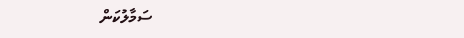ސަމާލުކަން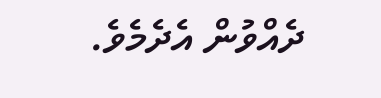ދެއްވުން އެދެމެވެ.